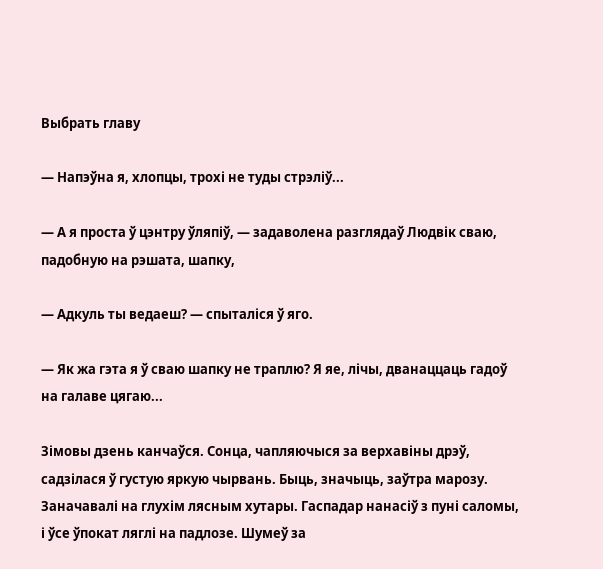Выбрать главу

— Напэўна я, хлопцы, трохі не туды стрэліў...

— А я проста ў цэнтру ўляпіў, — задаволена разглядаў Людвік сваю, падобную на рэшата, шапку,

— Адкуль ты ведаеш? — спыталіся ў яго.

— Як жа гэта я ў сваю шапку не траплю? Я яе, лічы, дванаццаць гадоў на галаве цягаю...

Зімовы дзень канчаўся. Сонца, чапляючыся за верхавіны дрэў, садзілася ў густую яркую чырвань. Быць, значыць, заўтра марозу. Заначавалі на глухім лясным хутары. Гаспадар нанасіў з пуні саломы, і ўсе ўпокат ляглі на падлозе. Шумеў за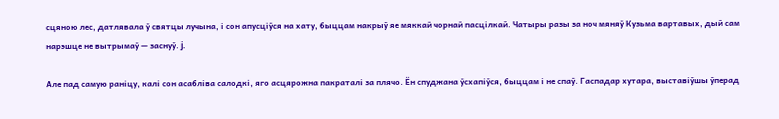сцяною лес, датлявала ў святцы лучына, і сон апусціўся на хату, быццам накрыў яе мяккай чорнай пасцілкай. Чатыры разы за ноч мяняў Кузьма вартавых, дый сам нарэшце не вытрымаў — заснуў. j.

Але пад самую раніцу, калі сон асабліва салодкі, яго асцярожна пакраталі за плячо. Ён спуджана ўсхапіўся, быццам і не спаў. Гаспадар хутара, выставіўшы ўперад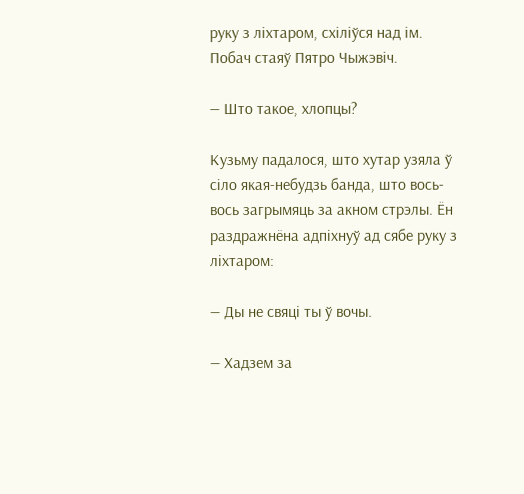руку з ліхтаром, схіліўся над ім. Побач стаяў Пятро Чыжэвіч.

— Што такое, хлопцы?

Кузьму падалося, што хутар узяла ў сіло якая-небудзь банда, што вось-вось загрымяць за акном стрэлы. Ён раздражнёна адпіхнуў ад сябе руку з ліхтаром:

— Ды не свяці ты ў вочы.

— Хадзем за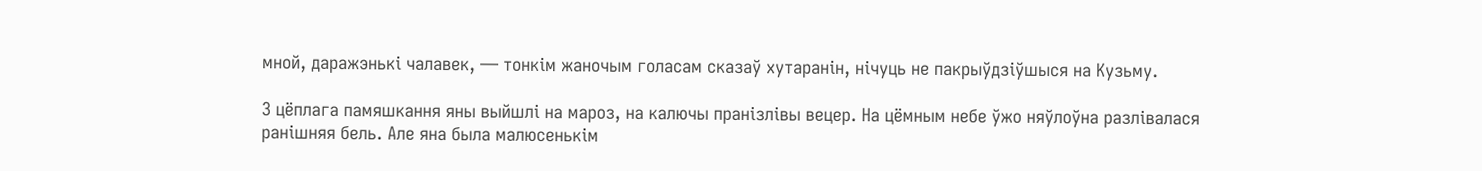мной, даражэнькі чалавек, — тонкім жаночым голасам сказаў хутаранін, нічуць не пакрыўдзіўшыся на Кузьму.

З цёплага памяшкання яны выйшлі на мароз, на калючы пранізлівы вецер. На цёмным небе ўжо няўлоўна разлівалася ранішняя бель. Але яна была малюсенькім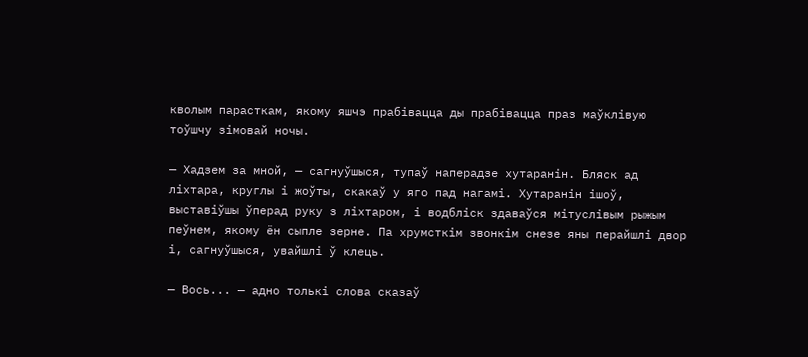кволым парасткам, якому яшчэ прабівацца ды прабівацца праз маўклівую тоўшчу зімовай ночы.

— Хадзем за мной, — сагнуўшыся, тупаў наперадзе хутаранін. Бляск ад ліхтара, круглы і жоўты, скакаў у яго пад нагамі. Хутаранін ішоў, выставіўшы ўперад руку з ліхтаром, і водбліск здаваўся мітуслівым рыжым пеўнем, якому ён сыпле зерне. Па хрумсткім звонкім снезе яны перайшлі двор і, сагнуўшыся, увайшлі ў клець.

— Вось... — адно толькі слова сказаў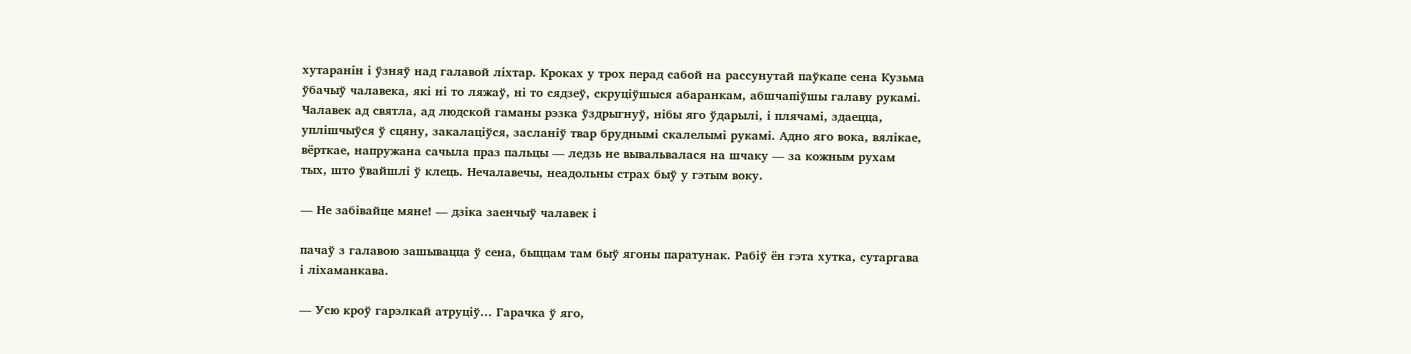хутаранін і ўзняў над галавой ліхтар. Кроках у трох перад сабой на рассунутай паўкапе сена Кузьма ўбачыў чалавека, які ні то ляжаў, ні то сядзеў, скруціўшыся абаранкам, абшчапіўшы галаву рукамі. Чалавек ад святла, ад людской гаманы рэзка ўздрыгнуў, нібы яго ўдарылі, і плячамі, здаецца, уплішчыўся ў сцяну, закалаціўся, засланіў твар бруднымі скалелымі рукамі. Адно яго вока, вялікае, вёрткае, напружана сачыла праз пальцы — ледзь не вывальвалася на шчаку — за кожным рухам тых, што ўвайшлі ў клець. Нечалавечы, неадольны страх быў у гэтым воку.

— Не забівайце мяне! — дзіка заенчыў чалавек і

пачаў з галавою зашывацца ў сена, быццам там быў ягоны паратунак. Рабіў ён гэта хутка, сутаргава і ліхаманкава.

— Усю кроў гарэлкай атруціў... Гарачка ў яго,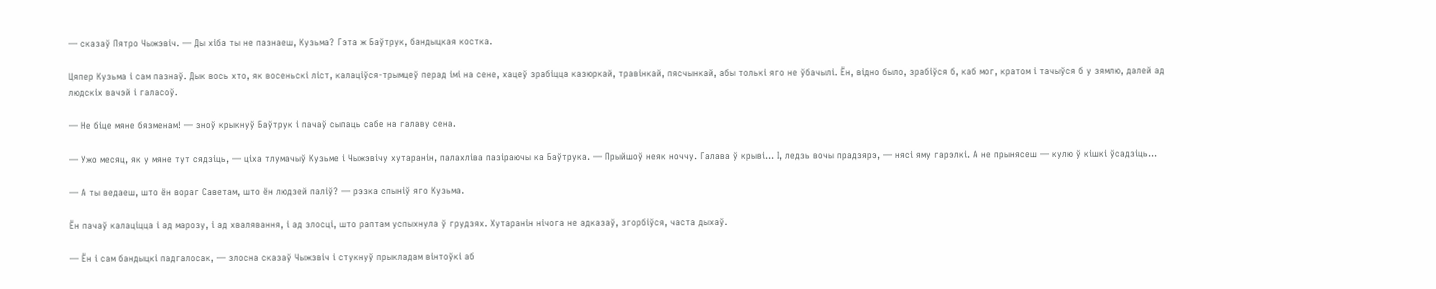— сказаў Пятро Чыжэвіч. — Ды хіба ты не пазнаеш, Кузьма? Гэта ж Баўтрук, бандыцкая костка.

Цяпер Кузьма і сам пазнаў. Дык вось хто, як восеньскі ліст, калаціўся-трымцеў перад імі на сене, хацеў зрабіцца казюркай, травінкай, пясчынкай, абы толькі яго не ўбачылі. Ён, відно было, зрабіўся б, каб мог, кратом і тачыўся б у зямлю, далей ад людскіх вачэй і галасоў.

— Не біце мяне бязменам! — зноў крыкнуў Баўтрук і пачаў сыпаць сабе на галаву сена.

— Ужо месяц, як у мяне тут сядзіць, — ціха тлумачыў Кузьме і Чыжэвічу хутаранін, палахліва пазіраючы ка Баўтрука. — Прыйшоў неяк ноччу. Галава ў крыві... І, ледзь вочы прадзярэ, — нясі яму гарэлкі. А не прынясеш — кулю ў кішкі ўсадзіць...

— А ты ведаеш, што ён вораг Саветам, што ён людзей паліў? — рэзка спыніў яго Кузьма.

Ён пачаў калаціцца і ад марозу, і ад хвалявання, і ад злосці, што раптам успыхнула ў грудзях. Хутаранін нічога не адказаў, згорбіўся, часта дыхаў.

— Ён і сам бандыцкі падгалосак, — злосна сказаў Чыжзвіч і стукнуў прыкладам вінтоўкі аб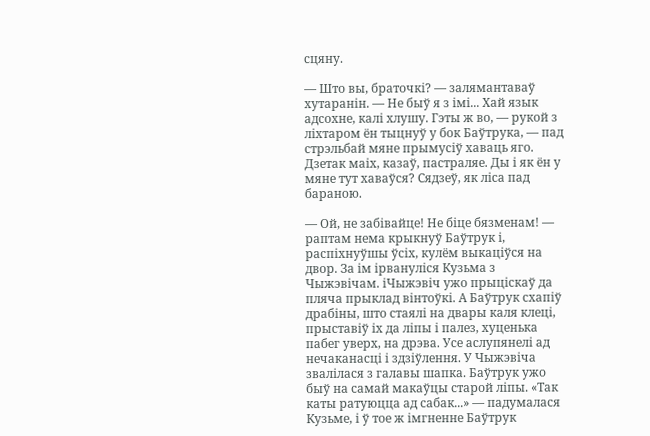сцяну.

— Што вы, браточкі? — залямантаваў хутаранін. — Не быў я з імі... Хай язык адсохне, калі хлушу. Гэты ж во, — рукой з ліхтаром ён тыцнуў у бок Баўтрука, — пад стрэльбай мяне прымусіў хаваць яго. Дзетак маіх, казаў, пастраляе. Ды і як ён у мяне тут хаваўся? Сядзеў, як ліса пад бараною.

— Ой, не забівайце! Не біце бязменам! — раптам нема крыкнуў Баўтрук і, распіхнуўшы ўсіх, кулём выкаціўся на двор. За ім ірвануліся Кузьма з Чыжэвічам. іЧыжэвіч ужо прыціскаў да пляча прыклад вінтоўкі. А Баўтрук схапіў драбіны, што стаялі на двары каля клеці, прыставіў іх да ліпы і палез, хуценька пабег уверх, на дрэва. Усе аслупянелі ад нечаканасці і здзіўлення. У Чыжэвіча звалілася з галавы шапка. Баўтрук ужо быў на самай макаўцы старой ліпы. «Так каты ратуюцца ад сабак...» — падумалася Кузьме, і ў тое ж імгненне Баўтрук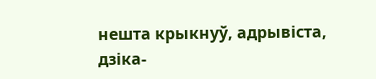нешта крыкнуў, адрывіста, дзіка-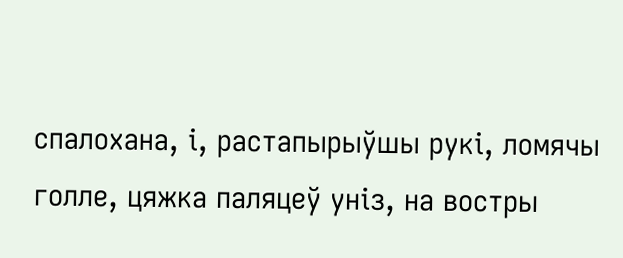спалохана, і, растапырыўшы рукі, ломячы голле, цяжка паляцеў уніз, на востры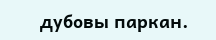дубовы паркан.